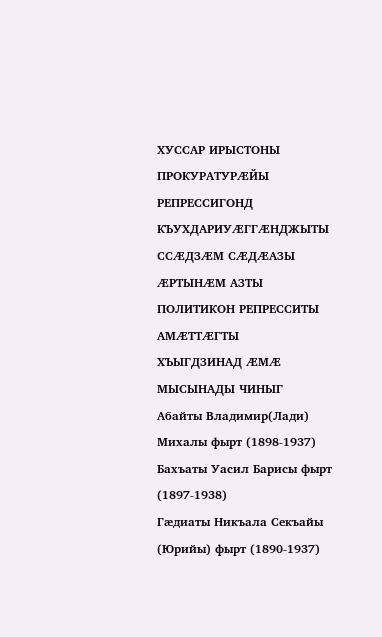ХУССАР ИРЫСТОНЫ ПРОКУРАТУРÆЙЫ РЕПРЕССИГОНД КЪУХДАРИУÆГГÆНДЖЫТЫ
ССÆДЗÆМ СÆДÆАЗЫ ÆРТЫНÆМ АЗТЫ ПОЛИТИКОН РЕПРЕССИТЫ АМÆТТÆГТЫ
ХЪЫГДЗИНАД ÆМÆ МЫСЫНАДЫ ЧИНЫГ
Абайты Владимир(Лади) Михалы фырт (1898-1937)
Бахъаты Уасил Барисы фырт (1897-1938)
Гæдиаты Никъала Секъайы (Юрийы) фырт (1890-1937)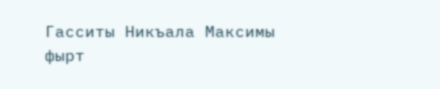Гасситы Никъала Максимы фырт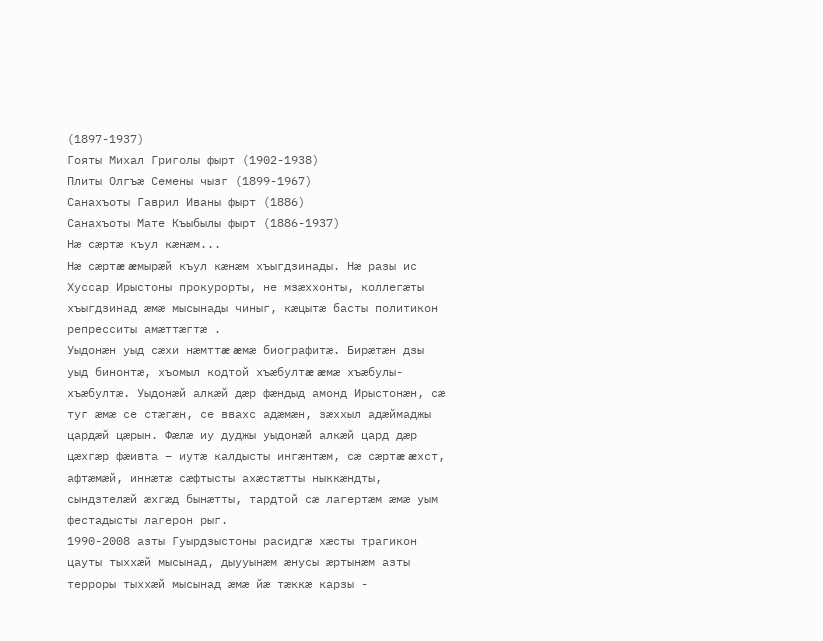(1897-1937)
Гояты Михал Григолы фырт (1902-1938)
Плиты Олгъæ Семены чызг (1899-1967)
Санахъоты Гаврил Иваны фырт (1886)
Санахъоты Мате Къыбылы фырт (1886-1937)
Нæ сæртæ къул кæнæм...
Нæ сæртæ æмырæй къул кæнæм хъыгдзинады. Нæ разы ис Хуссар Ирыстоны прокурорты, не мзæххонты, коллегæты хъыгдзинад æмæ мысынады чиныг, кæцытæ басты политикон репресситы амæттæгтæ .
Уыдонæн уыд сæхи нæмттæ æмæ биографитæ. Бирæтæн дзы уыд бинонтæ, хъомыл кодтой хъæбултæ æмæ хъæбулы-хъæбултæ. Уыдонæй алкæй дæр фæндыд амонд Ирыстонæн, сæ туг æмæ се стæгæн, се ввахс адæмæн, зæххыл адæймаджы цардæй цæрын. Фæлæ иу дуджы уыдонæй алкæй цард дæр цæхгæр фæивта – иутæ калдысты ингæнтæм, сæ сæртæ æхст, афтæмæй, иннæтæ сæфтысты ахæстæтты ныккæндты, сындзтелæй æхгæд бынæтты, тардтой сæ лагертæм æмæ уым фестадысты лагерон рыг.
1990-2008 азты Гуырдзыстоны расидгæ хæсты трагикон цауты тыххæй мысынад, дыууынæм æнусы æртынæм азты терроры тыххæй мысынад æмæ йæ тæккæ карзы -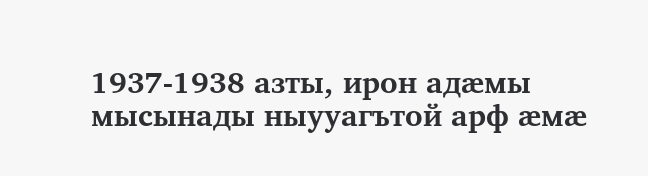1937-1938 азты, ирон адæмы мысынады ныууагътой арф æмæ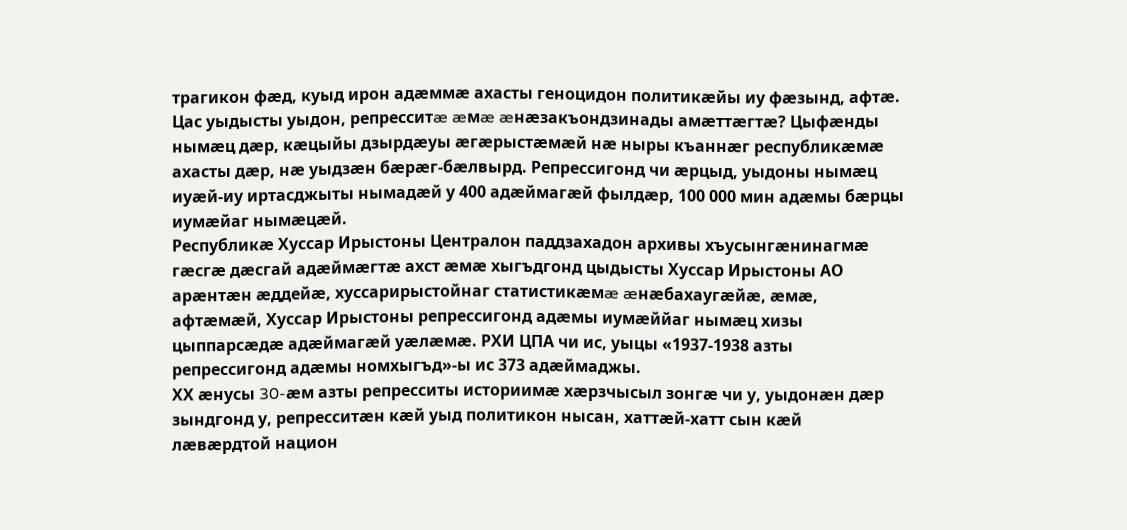трагикон фæд, куыд ирон адæммæ ахасты геноцидон политикæйы иу фæзынд, афтæ.
Цас уыдысты уыдон, репресситæ æмæ æнæзакъондзинады амæттæгтæ? Цыфæнды нымæц дæр, кæцыйы дзырдæуы æгæрыстæмæй нæ ныры къаннæг республикæмæ ахасты дæр, нæ уыдзæн бæрæг-бæлвырд. Репрессигонд чи æрцыд, уыдоны нымæц иуæй-иу иртасджыты нымадæй у 400 адæймагæй фылдæр, 100 000 мин адæмы бæрцы иумæйаг нымæцæй.
Республикæ Хуссар Ирыстоны Централон паддзахадон архивы хъусынгæнинагмæ гæсгæ дæсгай адæймæгтæ ахст æмæ хыгъдгонд цыдысты Хуссар Ирыстоны АО арæнтæн æддейæ, хуссарирыстойнаг статистикæмæ æнæбахаугæйæ, æмæ, афтæмæй, Хуссар Ирыстоны репрессигонд адæмы иумæййаг нымæц хизы цыппарсæдæ адæймагæй уæлæмæ. РХИ ЦПА чи ис, уыцы «1937-1938 азты репрессигонд адæмы номхыгъд»-ы ис 373 адæймаджы.
ХХ æнусы 30-æм азты репресситы историимæ хæрзчысыл зонгæ чи у, уыдонæн дæр зындгонд у, репресситæн кæй уыд политикон нысан, хаттæй-хатт сын кæй лæвæрдтой национ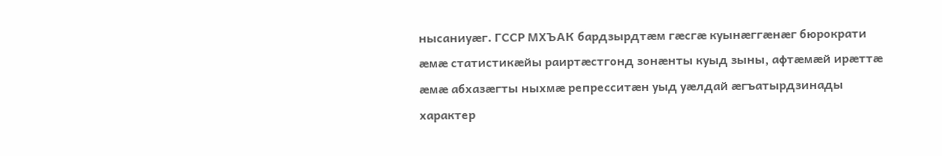нысаниуæг. ГССР МХЪАК бардзырдтæм гæсгæ куынæггæнæг бюрократи æмæ статистикæйы раиртæстгонд зонæнты куыд зыны, афтæмæй ирæттæ æмæ абхазæгты ныхмæ репресситæн уыд уæлдай æгъатырдзинады характер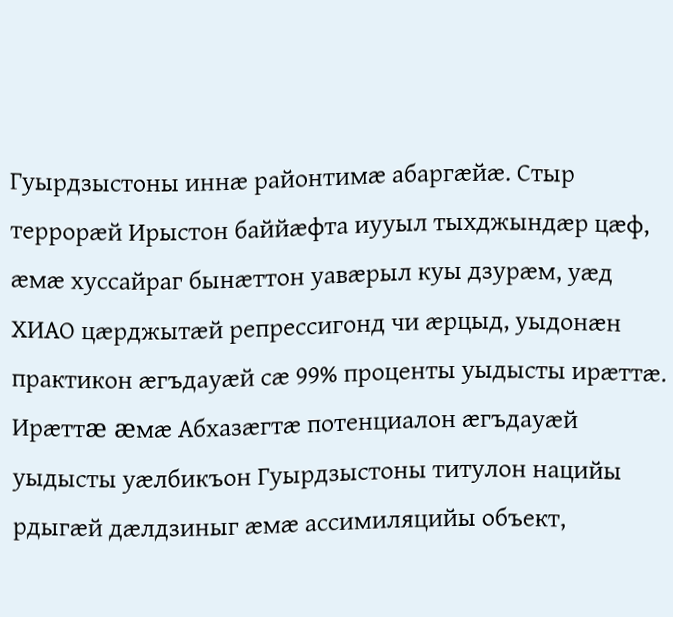Гуырдзыстоны иннæ районтимæ абаргæйæ. Стыр террорæй Ирыстон баййæфта иууыл тыхджындæр цæф, æмæ хуссайраг бынæттон уавæрыл куы дзурæм, уæд ХИАО цæрджытæй репрессигонд чи æрцыд, уыдонæн практикон æгъдауæй сæ 99% проценты уыдысты ирæттæ. Ирæттæ æмæ Абхазæгтæ потенциалон æгъдауæй уыдысты уæлбикъон Гуырдзыстоны титулон нацийы рдыгæй дæлдзиныг æмæ ассимиляцийы объект,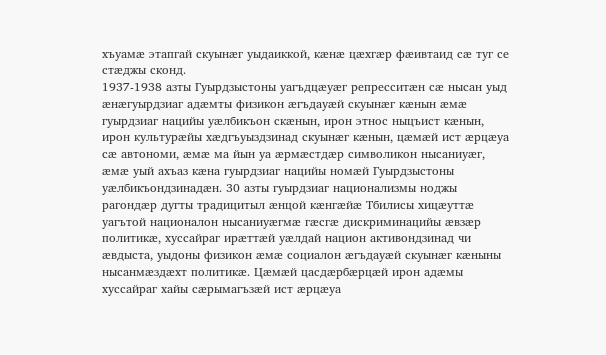хъуамæ этапгай скуынæг уыдаиккой, кæнæ цæхгæр фæивтаид сæ туг се стæджы сконд.
1937-1938 азты Гуырдзыстоны уагъдцæуæг репресситæн сæ нысан уыд æнæгуырдзиаг адæмты физикон æгъдауæй скуынæг кæнын æмæ гуырдзиаг нацийы уæлбикъон скæнын, ирон этнос ныцъист кæнын, ирон культурæйы хæдгъуыздзинад скуынæг кæнын, цæмæй ист æрцæуа сæ автономи, æмæ ма йын уа æрмæстдæр символикон нысаниуæг, æмæ уый ахъаз кæна гуырдзиаг нацийы номæй Гуырдзыстоны уæлбикъондзинадæн. 30 азты гуырдзиаг национализмы ноджы рагондæр дугты традицитыл æнцой кæнгæйæ Тбилисы хицæуттæ уагътой националон нысаниуæгмæ гæсгæ дискриминацийы æвзæр политикæ, хуссайраг ирæттæй уæлдай национ активондзинад чи æвдыста, уыдоны физикон æмæ социалон æгъдауæй скуынæг кæныны нысанмæздæхт политикæ. Цæмæй цасдæрбæрцæй ирон адæмы хуссайраг хайы сæрымагъзæй ист æрцæуа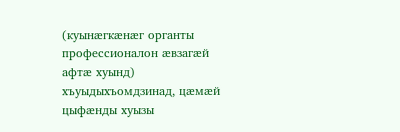(куынæгкæнæг органты профессионалон æвзагæй афтæ хуынд) хъуыдыхъомдзинад, цæмæй цыфæнды хуызы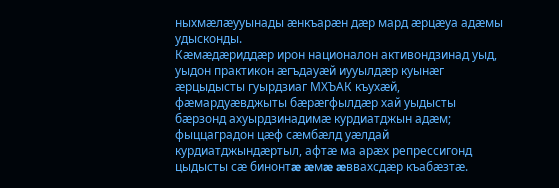ныхмæлæууынады æнкъарæн дæр мард æрцæуа адæмы удысконды.
Кæмæдæриддæр ирон националон активондзинад уыд, уыдон практикон æгъдауæй иууылдæр куынæг æрцыдысты гуырдзиаг МХЪАК къухæй, фæмардуæвджыты бæрæгфылдæр хай уыдысты бæрзонд ахуырдзинадимæ курдиатджын адæм; фыццаградон цæф сæмбæлд уæлдай курдиатджындæртыл, афтæ ма арæх репрессигонд цыдысты сæ бинонтæ æмæ æввахсдæр къабæзтæ.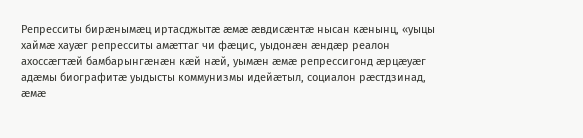Репресситы бирæнымæц иртасджытæ æмæ æвдисæнтæ нысан кæнынц, «уыцы хаймæ хауæг репресситы амæттаг чи фæцис, уыдонæн æндæр реалон ахоссæгтæй бамбарынгæнæн кæй нæй, уымæн æмæ репрессигонд æрцæуæг адæмы биографитæ уыдысты коммунизмы идейæтыл, социалон рæстдзинад, æмæ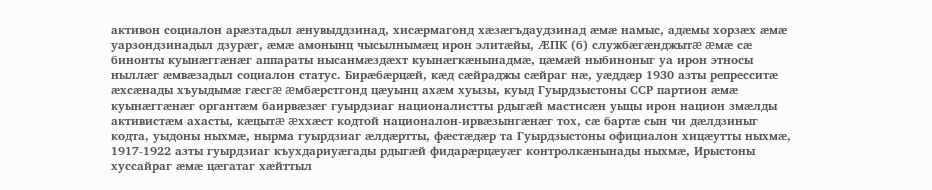активон социалон арæзтадыл æнувыддзинад, хисæрмагонд хæзæгъдаудзинад æмæ намыс, адæмы хорзæх æмæ уарзондзинадыл дзурæг, æмæ амонынц чысылнымæц ирон элитæйы, ÆПК (б) службæгæнджытæ æмæ сæ бинонты куынæггæнæг аппараты нысанмæздæхт куынæгкæнынадмæ, цæмæй ныбиноныг уа ирон этносы ныллæг æмвæзадыл социалон статус. Бирæбæрцæй, кæд сæйраджы сæйраг нæ, уæддæр 1930 азты репресситæ æхсæнады хъуыдымæ гæсгæ æмбæрстгонд цæуынц ахæм хуызы, куыд Гуырдзыстоны ССР партион æмæ куынæггæнæг органтæм баирвæзæг гуырдзиаг националистты рдыгæй мастисæн уыцы ирон национ змæлды активистæм ахасты, кæцытæ æххæст кодтой националон-ирвæзынгæнæг тох, сæ бартæ сын чи дæлдзиныг кодта, уыдоны ныхмæ, нырма гуырдзиаг æлдæртты, фæстæдæр та Гуырдзыстоны официалон хицæутты ныхмæ, 1917-1922 азты гуырдзиаг къухдариуæгады рдыгæй фидарæрцæуæг контролкæнынады ныхмæ, Ирыстоны хуссайраг æмæ цæгатаг хæйттыл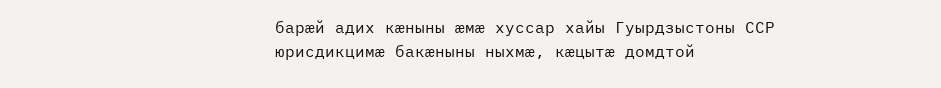барæй адих кæныны æмæ хуссар хайы Гуырдзыстоны ССР юрисдикцимæ бакæныны ныхмæ, кæцытæ домдтой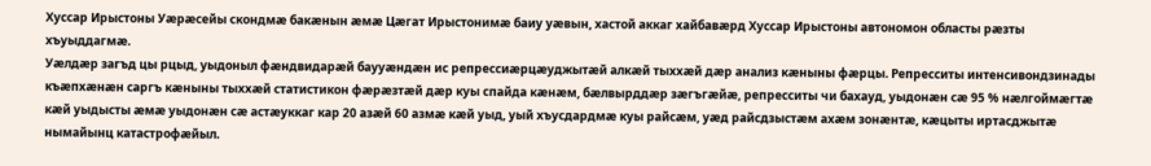Хуссар Ирыстоны Уæрæсейы скондмæ бакæнын æмæ Цæгат Ирыстонимæ баиу уæвын, хастой аккаг хайбавæрд Хуссар Ирыстоны автономон областы рæзты хъуыддагмæ.
Уæлдæр загъд цы рцыд, уыдоныл фæндвидарæй баууæндæн ис репрессиæрцæуджытæй алкæй тыххæй дæр анализ кæныны фæрцы. Репресситы интенсивондзинады къæпхæнæн саргъ кæныны тыххæй статистикон фæрæзтæй дæр куы спайда кæнæм, бæлвырддæр зæгъгæйæ, репресситы чи бахауд, уыдонæн сæ 95 % нæлгоймæгтæ кæй уыдысты æмæ уыдонæн сæ астæуккаг кар 20 азæй 60 азмæ кæй уыд, уый хъусдардмæ куы райсæм, уæд райсдзыстæм ахæм зонæнтæ, кæцыты иртасджытæ нымайынц катастрофæйыл.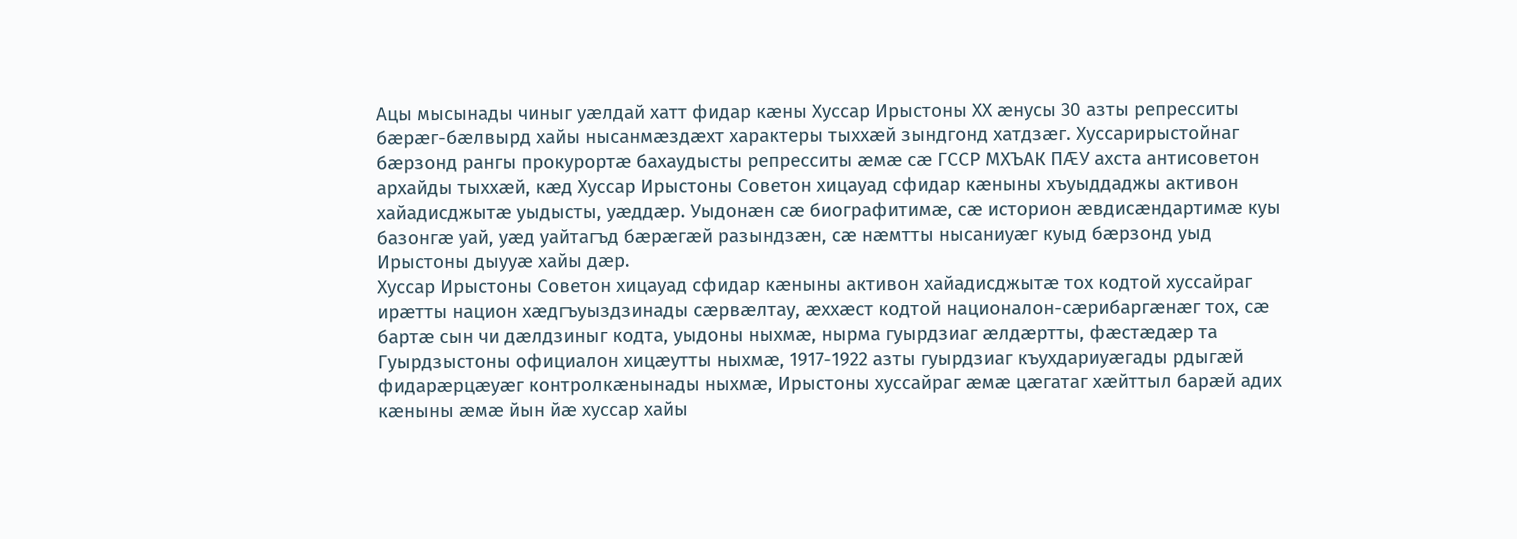Ацы мысынады чиныг уæлдай хатт фидар кæны Хуссар Ирыстоны ХХ æнусы 30 азты репресситы бæрæг-бæлвырд хайы нысанмæздæхт характеры тыххæй зындгонд хатдзæг. Хуссарирыстойнаг бæрзонд рангы прокурортæ бахаудысты репресситы æмæ сæ ГССР МХЪАК ПÆУ ахста антисоветон архайды тыххæй, кæд Хуссар Ирыстоны Советон хицауад сфидар кæныны хъуыддаджы активон хайадисджытæ уыдысты, уæддæр. Уыдонæн сæ биографитимæ, сæ историон æвдисæндартимæ куы базонгæ уай, уæд уайтагъд бæрæгæй разындзæн, сæ нæмтты нысаниуæг куыд бæрзонд уыд Ирыстоны дыууæ хайы дæр.
Хуссар Ирыстоны Советон хицауад сфидар кæныны активон хайадисджытæ тох кодтой хуссайраг ирæтты национ хæдгъуыздзинады сæрвæлтау, æххæст кодтой националон-сæрибаргæнæг тох, сæ бартæ сын чи дæлдзиныг кодта, уыдоны ныхмæ, нырма гуырдзиаг æлдæртты, фæстæдæр та Гуырдзыстоны официалон хицæутты ныхмæ, 1917-1922 азты гуырдзиаг къухдариуæгады рдыгæй фидарæрцæуæг контролкæнынады ныхмæ, Ирыстоны хуссайраг æмæ цæгатаг хæйттыл барæй адих кæныны æмæ йын йæ хуссар хайы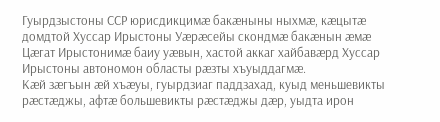Гуырдзыстоны ССР юрисдикцимæ бакæныны ныхмæ, кæцытæ домдтой Хуссар Ирыстоны Уæрæсейы скондмæ бакæнын æмæ Цæгат Ирыстонимæ баиу уæвын, хастой аккаг хайбавæрд Хуссар Ирыстоны автономон областы рæзты хъуыддагмæ.
Кæй зæгъын æй хъæуы, гуырдзиаг паддзахад, куыд меньшевикты рæстæджы, афтæ большевикты рæстæджы дæр, уыдта ирон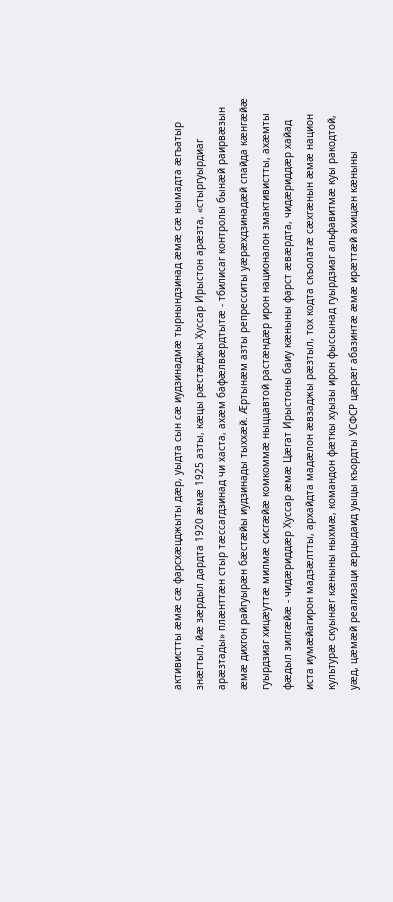активистты æмæ сæ фарсхæцджыты дæр, уыдта сын сæ иудзинадмæ тырнындзинад æмæ сæ нымадта æгъатыр знæгтыл, йæ зæрдыл дардта 1920 æмæ 1925 азты, кæцы рæстæджы Хуссар Ирыстон арæзта, «стыргуырдиаг арæзтады» плæнттæн стыр тæссагдзинад чи хаста, ахæм бафæлвæрдтытæ - тбилисаг контролы бынæй раирвæзын æмæ дихгон райгуырæн бæстæйы иудзинады тыххæй. Æртынæм азты репресситы уæрæхдзинадæй спайда кæнгæйæ гуырдзиаг хицæуттæ милмæ сисгæйæ комкоммæ ныццавтой растæндæр ирон националон змактивистты, ахæмты фæдыл зилгæйæ - чидæриддæр Хуссар æмæ Цæгат Ирыстоны баиу кæныны фарст æвæрдта, чидæриддæр хайад иста иумæйагирон мадзæлтты, архайдта мадæлон æвзаджы рæзтыл, тох кодта скъолатæ сæхгæнын æмæ национ культурæ скуынæг кæныны ныхмæ, командон фæткы хуызы ирон фыссынад гуырдзиаг альфавитмæ куы ракодтой, уæд, цæмæй реализаци æрцыдаид уыцы къордты УСФСР цæрæг абазинтæ æмæ ирæттæй ахицæн кæныны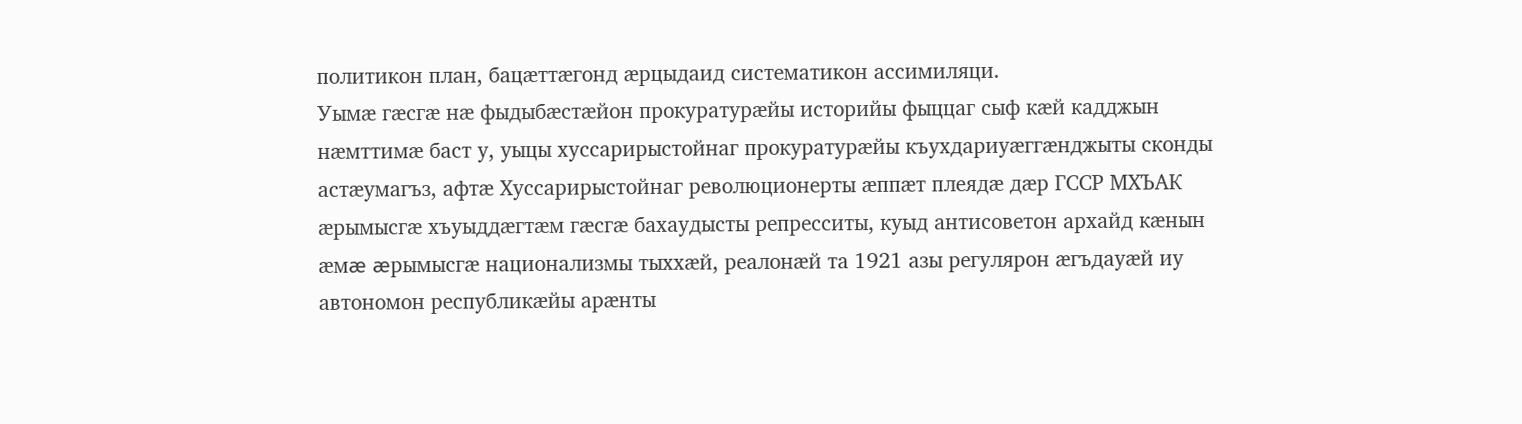политикон план, бацæттæгонд æрцыдаид систематикон ассимиляци.
Уымæ гæсгæ нæ фыдыбæстæйон прокуратурæйы историйы фыццаг сыф кæй кадджын нæмттимæ баст у, уыцы хуссарирыстойнаг прокуратурæйы къухдариуæггæнджыты сконды астæумагъз, афтæ Хуссарирыстойнаг революционерты æппæт плеядæ дæр ГССР МХЪАК æрымысгæ хъуыддæгтæм гæсгæ бахаудысты репресситы, куыд антисоветон архайд кæнын æмæ æрымысгæ национализмы тыххæй, реалонæй та 1921 азы регулярон æгъдауæй иу автономон республикæйы арæнты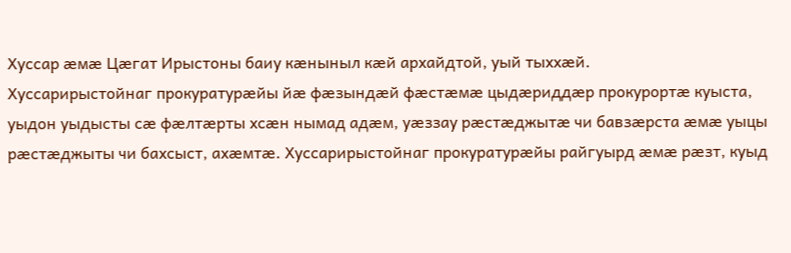Хуссар æмæ Цæгат Ирыстоны баиу кæныныл кæй архайдтой, уый тыххæй.
Хуссарирыстойнаг прокуратурæйы йæ фæзындæй фæстæмæ цыдæриддæр прокурортæ куыста, уыдон уыдысты сæ фæлтæрты хсæн нымад адæм, уæззау рæстæджытæ чи бавзæрста æмæ уыцы рæстæджыты чи бахсыст, ахæмтæ. Хуссарирыстойнаг прокуратурæйы райгуырд æмæ рæзт, куыд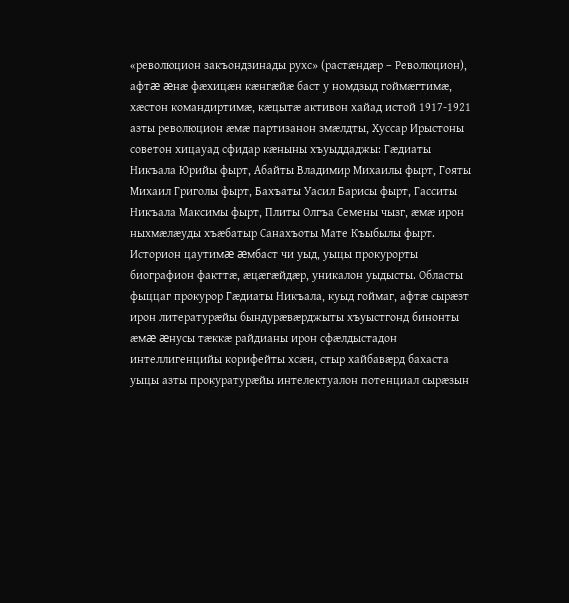«революцион закъондзинады рухс» (растæндæр – Революцион), афтæ æнæ фæхицæн кæнгæйæ баст у номдзыд гоймæгтимæ, хæстон командиртимæ, кæцытæ активон хайад истой 1917-1921 азты революцион æмæ партизанон змæлдты, Хуссар Ирыстоны советон хицауад сфидар кæныны хъуыддаджы: Гæдиаты Никъала Юрийы фырт, Абайты Владимир Михаилы фырт, Гояты Михаил Григолы фырт, Бахъаты Уасил Барисы фырт, Гасситы Никъала Максимы фырт, Плиты Олгъа Семены чызг, æмæ ирон ныхмæлæуды хъæбатыр Санахъоты Мате Къыбылы фырт.
Историон цаутимæ æмбаст чи уыд, уыцы прокурорты биографион факттæ, æцæгæйдæр, уникалон уыдысты. Областы фыццаг прокурор Гæдиаты Никъала, куыд гоймаг, афтæ сырæзт ирон литературæйы бындурæвæрджыты хъуыстгонд бинонты æмæ æнусы тæккæ райдианы ирон сфæлдыстадон интеллигенцийы корифейты хсæн, стыр хайбавæрд бахаста уыцы азты прокуратурæйы интелектуалон потенциал сырæзын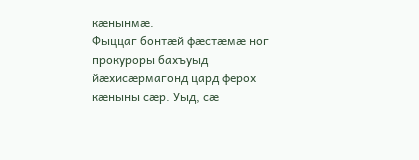кæнынмæ.
Фыццаг бонтæй фæстæмæ ног прокуроры бахъуыд йæхисæрмагонд цард ферох кæныны сæр. Уыд, сæ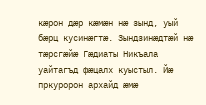кæрон дæр кæмæн нæ зынд, уый бæрц кусинæгтæ. Зындзинæдтæй нæ тæрсгæйæ Гæдиаты Никъала уайтагъд фæцалх куыстыл. Йæ пркуророн архайд æмæ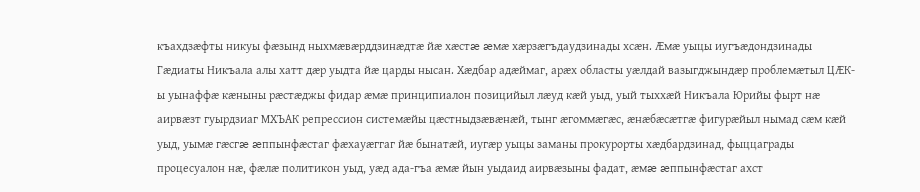къахдзæфты никуы фæзынд ныхмæвæрддзинæдтæ йæ хæстæ æмæ хæрзæгъдаудзинады хсæн. Æмæ уыцы иугъæдондзинады Гæдиаты Никъала алы хатт дæр уыдта йæ царды нысан. Хæдбар адæймаг, арæх областы уæлдай вазыгджындæр проблемæтыл ЦÆК-ы уынаффæ кæныны рæстæджы фидар æмæ принципиалон позицийыл лæуд кæй уыд, уый тыххæй Никъала Юрийы фырт нæ аирвæзт гуырдзиаг МХЪАК репрессион системæйы цæстныдзæвæнæй, тынг æгоммæгæс, æнæбæсæтгæ фигурæйыл нымад сæм кæй уыд, уымæ гæсгæ æппынфæстаг фæхауæггаг йæ бынатæй, иугæр уыцы заманы прокурорты хæдбардзинад, фыццаграды процесуалон нæ, фæлæ политикон уыд, уæд ада-гъа æмæ йын уыдаид аирвæзыны фадат, æмæ æппынфæстаг ахст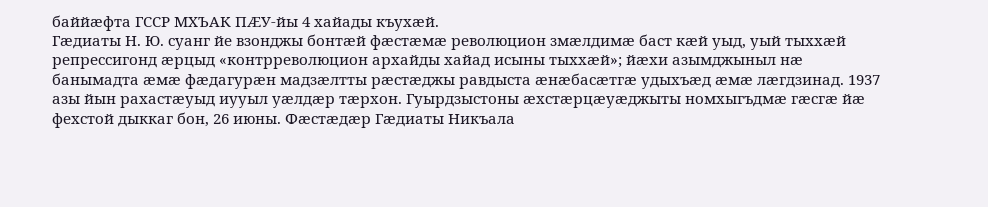баййæфта ГССР МХЪАК ПÆУ-йы 4 хайады къухæй.
Гæдиаты Н. Ю. суанг йе взонджы бонтæй фæстæмæ революцион змæлдимæ баст кæй уыд, уый тыххæй репрессигонд æрцыд «контрреволюцион архайды хайад исыны тыххæй»; йæхи азымджыныл нæ банымадта æмæ фæдагурæн мадзæлтты рæстæджы равдыста æнæбасæтгæ удыхъæд æмæ лæгдзинад. 1937 азы йын рахастæуыд иууыл уæлдæр тæрхон. Гуырдзыстоны æхстæрцæуæджыты номхыгъдмæ гæсгæ йæ фехстой дыккаг бон, 26 июны. Фæстæдæр Гæдиаты Никъала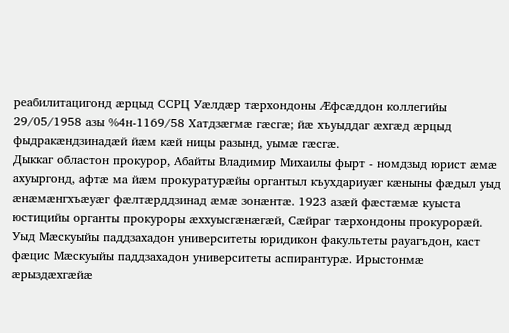реабилитацигонд æрцыд ССРЦ Уæлдæр тæрхондоны Æфсæддон коллегийы 29/05/1958 азы %4н-1169/58 Хатдзæгмæ гæсгæ; йæ хъуыддаг æхгæд æрцыд фыдракæндзинадæй йæм кæй ницы разынд, уымæ гæсгæ.
Дыккаг областон прокурор, Абайты Владимир Михаилы фырт - номдзыд юрист æмæ ахуыргонд, афтæ ма йæм прокуратурæйы органтыл къухдариуæг кæныны фæдыл уыд æнæмæнгхъæуæг фæлтæрддзинад æмæ зонæнтæ. 1923 азæй фæстæмæ куыста юстицийы органты прокуроры æххуысгæнæгæй, Сæйраг тæрхондоны прокурорæй. Уыд Мæскуыйы паддзахадон университеты юридикон факультеты рауагъдон, каст фæцис Мæскуыйы паддзахадон университеты аспирантурæ. Ирыстонмæ æрыздæхгæйæ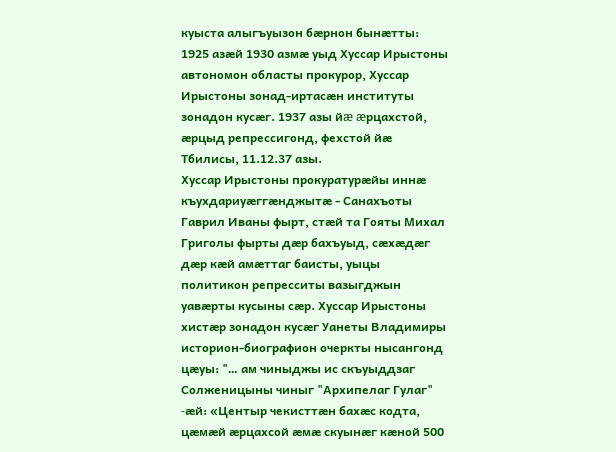куыста алыгъуызон бæрнон бынæтты: 1925 азæй 1930 азмæ уыд Хуссар Ирыстоны автономон областы прокурор, Хуссар Ирыстоны зонад-иртасæн институты зонадон кусæг. 1937 азы йæ æрцахстой, æрцыд репрессигонд, фехстой йæ Тбилисы, 11.12.37 азы.
Хуссар Ирыстоны прокуратурæйы иннæ къухдариуæггæнджытæ - Санахъоты Гаврил Иваны фырт, стæй та Гояты Михал Григолы фырты дæр бахъуыд, сæхæдæг дæр кæй амæттаг баисты, уыцы политикон репресситы вазыгджын уавæрты кусыны сæр. Хуссар Ирыстоны хистæр зонадон кусæг Уанеты Владимиры историон-биографион очеркты нысангонд цæуы: "… ам чиныджы ис скъуыддзаг Солженицыны чиныг "Архипелаг Гулаг" -æй: «Центыр чекисттæн бахæс кодта, цæмæй æрцахсой æмæ скуынæг кæной 500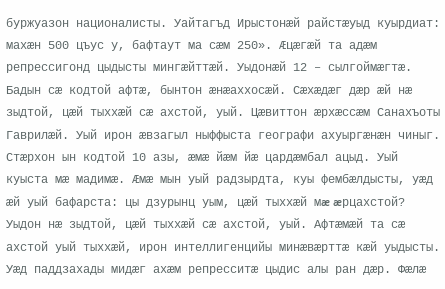буржуазон националисты. Уайтагъд Ирыстонæй райстæуыд куырдиат: махæн 500 цъус у, бафтаут ма сæм 250». Æцæгæй та адæм репрессигонд цыдысты мингæйттæй. Уыдонæй 12 – сылгоймæгтæ. Бадын сæ кодтой афтæ, бынтон æнæаххосæй. Сæхæдæг дæр æй нæ зыдтой, цæй тыххæй сæ ахстой, уый. Цæвиттон æрхæссæм Санахъоты Гаврилæй. Уый ирон æвзагыл ныффыста географи ахуыргæнæн чиныг. Стæрхон ын кодтой 10 азы, æмæ йæм йæ цардæмбал ацыд. Уый куыста мæ мадимæ. Æмæ мын уый радзырдта, куы фембæлдысты, уæд æй уый бафарста: цы дзурынц уым, цæй тыххæй мæ æрцахстой? Уыдон нæ зыдтой, цæй тыххæй сæ ахстой, уый. Афтæмæй та сæ ахстой уый тыххæй, ирон интеллигенцийы минæвæрттæ кæй уыдысты. Уæд паддзахады мидæг ахæм репресситæ цыдис алы ран дæр. Фæлæ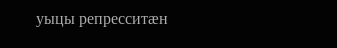уыцы репресситæн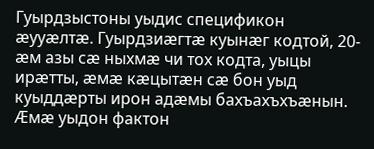Гуырдзыстоны уыдис спецификон æууæлтæ. Гуырдзиæгтæ куынæг кодтой, 20-æм азы сæ ныхмæ чи тох кодта, уыцы ирæтты, æмæ кæцытæн сæ бон уыд куыддæрты ирон адæмы бахъахъхъæнын. Æмæ уыдон фактон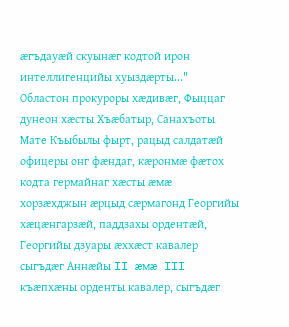æгъдауæй скуынæг кодтой ирон интеллигенцийы хуыздæрты..."
Областон прокуроры хæдивæг, Фыццаг дунеон хæсты Хъæбатыр, Санахъоты Мате Къыбылы фырт, рацыд салдатæй офицеры онг фæндаг, кæронмæ фæтох кодта гермайнаг хæсты æмæ хорзæхджын æрцыд сæрмагонд Георгийы хæцæнгарзæй, паддзахы ордентæй, Георгийы дзуары æххæст кавалер сыгъдæг Аннæйы II æмæ III къæпхæны орденты кавалер, сыгъдæг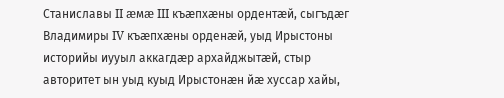Станиславы II æмæ III къæпхæны ордентæй, сыгъдæг Владимиры IV къæпхæны орденæй, уыд Ирыстоны историйы иууыл аккагдæр архайджытæй, стыр авторитет ын уыд куыд Ирыстонæн йæ хуссар хайы,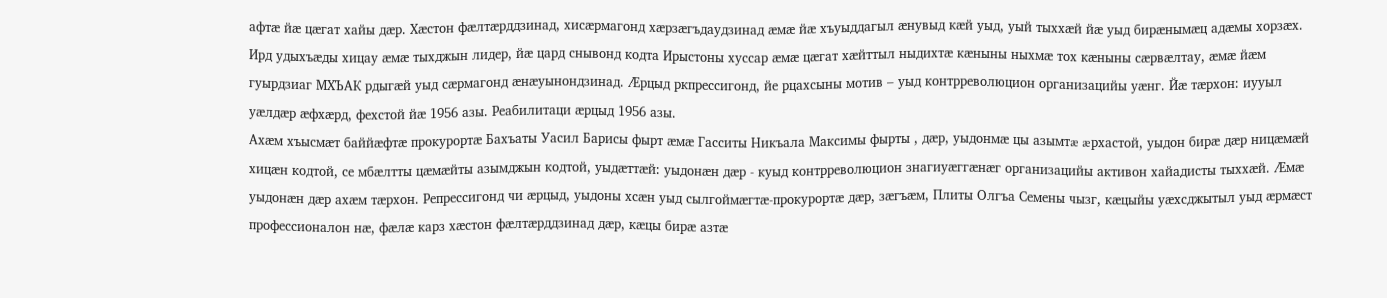афтæ йæ цæгат хайы дæр. Хæстон фæлтæрддзинад, хисæрмагонд хæрзæгъдаудзинад æмæ йæ хъуыддагыл æнувыд кæй уыд, уый тыххæй йæ уыд бирæнымæц адæмы хорзæх. Ирд удыхъæды хицау æмæ тыхджын лидер, йæ цард снывонд кодта Ирыстоны хуссар æмæ цæгат хæйттыл ныдихтæ кæныны ныхмæ тох кæныны сæрвæлтау, æмæ йæм гуырдзиаг МХЪАК рдыгæй уыд сæрмагонд æнæуынондзинад. Æрцыд ркпрессигонд, йе рцахсыны мотив – уыд контрреволюцион организацийы уæнг. Йæ тæрхон: иууыл уæлдæр æфхæрд, фехстой йæ 1956 азы. Реабилитаци æрцыд 1956 азы.
Ахæм хъысмæт баййæфтæ прокурортæ Бахъаты Уасил Барисы фырт æмæ Гасситы Никъала Максимы фырты , дæр, уыдонмæ цы азымтæ æрхастой, уыдон бирæ дæр ницæмæй хицæн кодтой, се мбæлтты цæмæйты азымджын кодтой, уыдæттæй: уыдонæн дæр - куыд контрреволюцион знагиуæггæнæг организацийы активон хайадисты тыххæй. Æмæ уыдонæн дæр ахæм тæрхон. Репрессигонд чи æрцыд, уыдоны хсæн уыд сылгоймæгтæ-прокурортæ дæр, зæгъæм, Плиты Олгъа Семены чызг, кæцыйы уæхсджытыл уыд æрмæст профессионалон нæ, фæлæ карз хæстон фæлтæрддзинад дæр, кæцы бирæ азтæ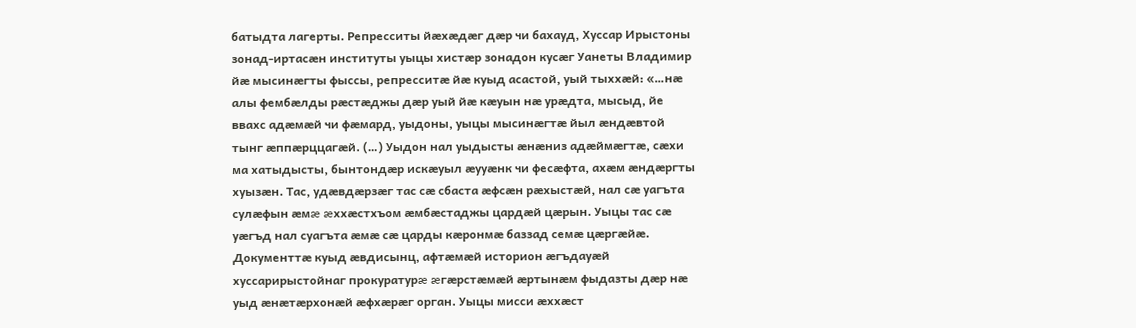батыдта лагерты. Репресситы йæхæдæг дæр чи бахауд, Хуссар Ирыстоны зонад-иртасæн институты уыцы хистæр зонадон кусæг Уанеты Владимир йæ мысинæгты фыссы, репресситæ йæ куыд асастой, уый тыххæй: «…нæ алы фембæлды рæстæджы дæр уый йæ кæуын нæ урæдта, мысыд, йе ввахс адæмæй чи фæмард, уыдоны, уыцы мысинæгтæ йыл æндæвтой тынг æппæрццагæй. (…) Уыдон нал уыдысты æнæниз адæймæгтæ, сæхи ма хатыдысты, бынтондæр искæуыл æууæнк чи фесæфта, ахæм æндæргты хуызæн. Тас, удæвдæрзæг тас сæ сбаста æфсæн рæхыстæй, нал сæ уагъта сулæфын æмæ æххæстхъом æмбæстаджы цардæй цæрын. Уыцы тас сæ уæгъд нал суагъта æмæ сæ царды кæронмæ баззад семæ цæргæйæ.
Документтæ куыд æвдисынц, афтæмæй историон æгъдауæй хуссарирыстойнаг прокуратурæ æгæрстæмæй æртынæм фыдазты дæр нæ уыд æнæтæрхонæй æфхæрæг орган. Уыцы мисси æххæст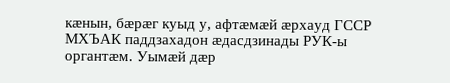кæнын, бæрæг куыд у, афтæмæй æрхауд ГССР МХЪАК паддзахадон æдасдзинады РУК-ы органтæм. Уымæй дæр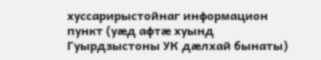хуссарирыстойнаг информацион пункт (уæд афтæ хуынд Гуырдзыстоны УК дæлхай бынаты)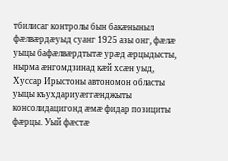тбилисаг контролы бын бакæныныл фæлвæрдæуыд суанг 1925 азы онг, фæлæ уыцы бафæлвæрдтытæ урæд æрцыдысты, нырма æнгомдзинад кæй хсæн уыд, Хуссар Ирыстоны автономон областы уыцы къухдариуæггæнджыты консолидацигонд æмæ фидар позициты фæрцы. Уый фæстæ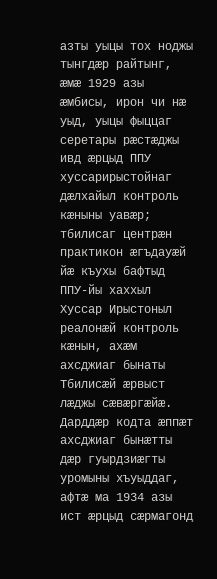азты уыцы тох ноджы тынгдæр райтынг, æмæ 1929 азы æмбисы, ирон чи нæ уыд, уыцы фыццаг серетары рæстæджы ивд æрцыд ППУ хуссарирыстойнаг дæлхайыл контроль кæныны уавæр; тбилисаг центрæн практикон æгъдауæй йæ къухы бафтыд ППУ-йы хаххыл Хуссар Ирыстоныл реалонæй контроль кæнын, ахæм ахсджиаг бынаты Тбилисæй æрвыст лæджы сæвæргæйæ. Дарддæр кодта æппæт ахсджиаг бынæтты дæр гуырдзиæгты уромыны хъуыддаг, афтæ ма 1934 азы ист æрцыд сæрмагонд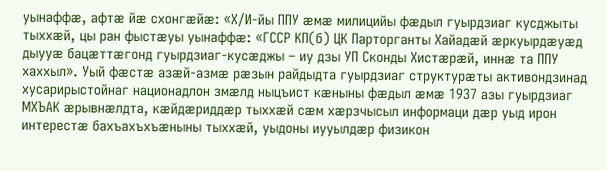уынаффæ, афтæ йæ схонгæйæ: «Х/И-йы ППУ æмæ милицийы фæдыл гуырдзиаг кусджыты тыххæй, цы ран фыстæуы уынаффæ: «ГССР КП(б) ЦК Парторганты Хайадæй æркуырдæуæд дыууæ бацæттæгонд гуырдзиаг-кусæджы – иу дзы УП Сконды Хистæрæй, иннæ та ППУ хаххыл». Уый фæстæ азæй-азмæ рæзын райдыдта гуырдзиаг структурæты активондзинад хусарирыстойнаг национадлон змæлд ныцъист кæныны фæдыл æмæ 1937 азы гуырдзиаг МХЪАК æрывнæлдта, кæйдæриддæр тыххæй сæм хæрзчысыл информаци дæр уыд ирон интерестæ бахъахъхъæныны тыххæй, уыдоны иууылдæр физикон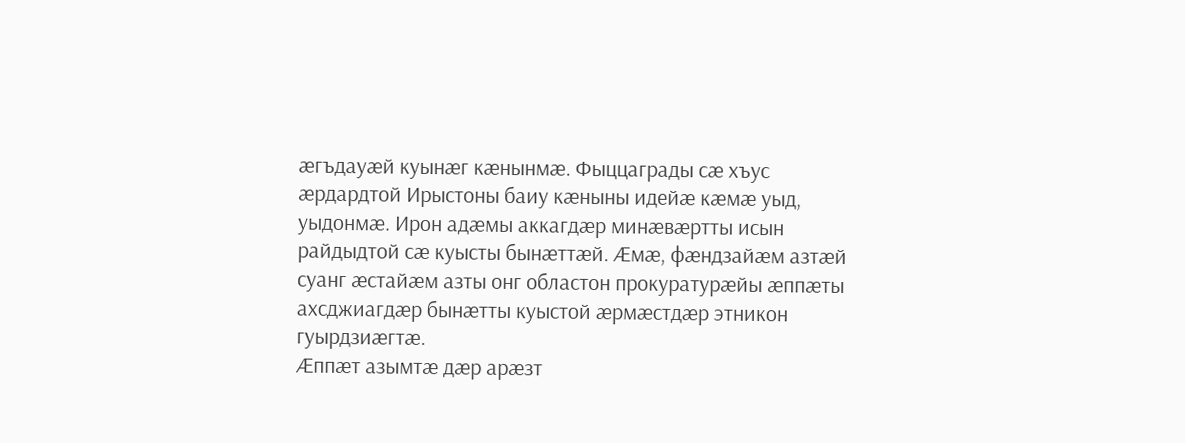æгъдауæй куынæг кæнынмæ. Фыццаграды сæ хъус æрдардтой Ирыстоны баиу кæныны идейæ кæмæ уыд, уыдонмæ. Ирон адæмы аккагдæр минæвæртты исын райдыдтой сæ куысты бынæттæй. Æмæ, фæндзайæм азтæй суанг æстайæм азты онг областон прокуратурæйы æппæты ахсджиагдæр бынæтты куыстой æрмæстдæр этникон гуырдзиæгтæ.
Æппæт азымтæ дæр арæзт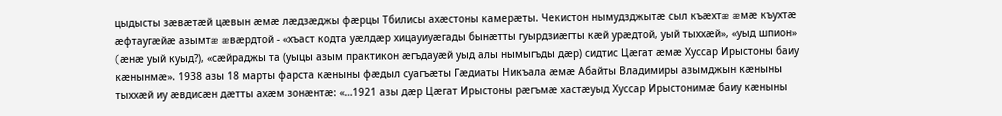цыдысты зæвæтæй цæвын æмæ лæдзæджы фæрцы Тбилисы ахæстоны камерæты. Чекистон нымудзджытæ сыл къæхтæ æмæ къухтæ æфтаугæйæ азымтæ æвæрдтой - «хъаст кодта уæлдæр хицауиуæгады бынæтты гуырдзиæгты кæй урæдтой, уый тыххæй», «уыд шпион» (æнæ уый куыд?), «сæйраджы та (уыцы азым практикон æгъдауæй уыд алы нымыгъды дæр) сидтис Цæгат æмæ Хуссар Ирыстоны баиу кæнынмæ». 1938 азы 18 марты фарста кæныны фæдыл суагъæты Гæдиаты Никъала æмæ Абайты Владимиры азымджын кæныны тыххæй иу æвдисæн дæтты ахæм зонæнтæ: «…1921 азы дæр Цæгат Ирыстоны рæгъмæ хастæуыд Хуссар Ирыстонимæ баиу кæныны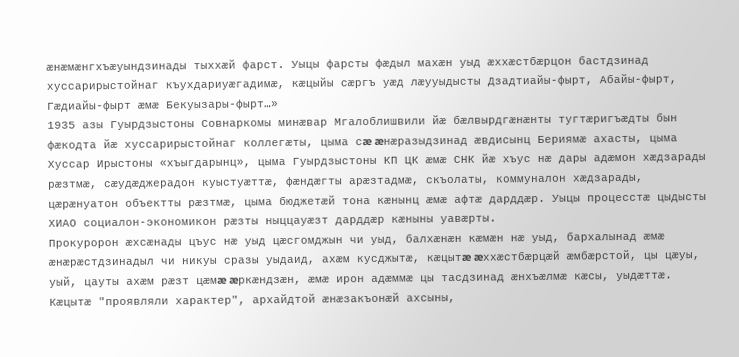æнæмæнгхъæуындзинады тыххæй фарст. Уыцы фарсты фæдыл махæн уыд æххæстбæрцон бастдзинад хуссарирыстойнаг къухдариуæгадимæ, кæцыйы сæргъ уæд лæууыдысты Дзадтиайы-фырт, Абайы-фырт, Гæдиайы-фырт æмæ Бекуызары-фырт…»
1935 азы Гуырдзыстоны Совнаркомы минæвар Мгалоблишвили йæ бæлвырдгæнæнты тугтæригъæдты бын фæкодта йæ хуссарирыстойнаг коллегæты, цыма сæ æнæразыдзинад æвдисынц Бериямæ ахасты, цыма Хуссар Ирыстоны «хъыгдарынц», цыма Гуырдзыстоны КП ЦК æмæ СНК йæ хъус нæ дары адæмон хæдзарады рæзтмæ, сæудæджерадон куыстуæттæ, фæндæгты арæзтадмæ, скъолаты, коммуналон хæдзарады, цæрæнуатон объектты рæзтмæ, цыма бюджетæй тона кæнынц æмæ афтæ дарддæр. Уыцы процесстæ цыдысты ХИАО социалон-экономикон рæзты ныццауæзт дарддæр кæныны уавæрты.
Прокуророн æхсæнады цъус нæ уыд цæсгомджын чи уыд, балхæнæн кæмæн нæ уыд, бархалынад æмæ æнæрæстдзинадыл чи никуы сразы уыдаид, ахæм кусджытæ, кæцытæ æххæстбæрцæй æмбæрстой, цы цæуы, уый, цауты ахæм рæзт цæмæ æркæндзæн, æмæ ирон адæммæ цы тасдзинад æнхъæлмæ кæсы, уыдæттæ. Кæцытæ "проявляли характер", архайдтой æнæзакъонæй ахсыны,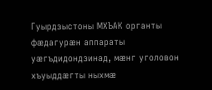Гуырдзыстоны МХЪАК органты фæдагурæн аппараты уæгъдидондзинад, мæнг уголовон хъуыддæгты ныхмæ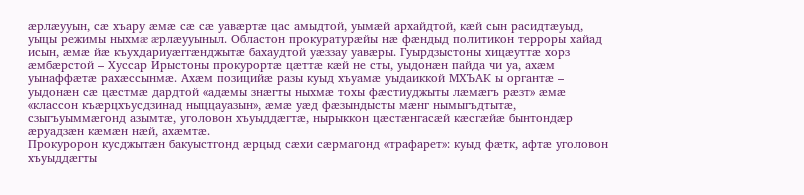æрлæууын, сæ хъару æмæ сæ сæ уавæртæ цас амыдтой, уымæй архайдтой, кæй сын расидтæуыд, уыцы режимы ныхмæ æрлæууыныл. Областон прокуратурæйы нæ фæндыд политикон терроры хайад исын, æмæ йæ къухдариуæггæнджытæ бахаудтой уæззау уавæры. Гуырдзыстоны хицæуттæ хорз æмбæрстой – Хуссар Ирыстоны прокурортæ цæттæ кæй не сты, уыдонæн пайда чи уа, ахæм уынаффæтæ рахæссынмæ. Ахæм позицийæ разы куыд хъуамæ уыдаиккой МХЪАК ы органтæ – уыдонæн сæ цæстмæ дардтой «адæмы знæгты ныхмæ тохы фæстиуджыты лæмæгъ рæзт» æмæ «классон къæрцхъусдзинад ныццауазын», æмæ уæд фæзындысты мæнг нымыгъдтытæ, сзыгъуыммæгонд азымтæ, уголовон хъуыддæгтæ, нырыккон цæстæнгасæй кæсгæйæ бынтондæр æруадзæн кæмæн нæй, ахæмтæ.
Прокуророн кусджытæн бакуыстгонд æрцыд сæхи сæрмагонд «трафарет»: куыд фæтк, афтæ уголовон хъуыддæгты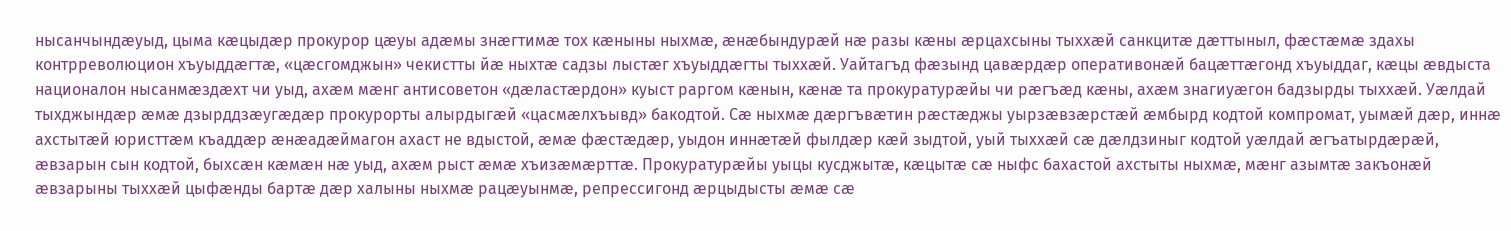нысанчындæуыд, цыма кæцыдæр прокурор цæуы адæмы знæгтимæ тох кæныны ныхмæ, æнæбындурæй нæ разы кæны æрцахсыны тыххæй санкцитæ дæттыныл, фæстæмæ здахы контрреволюцион хъуыддæгтæ, «цæсгомджын» чекистты йæ ныхтæ садзы лыстæг хъуыддæгты тыххæй. Уайтагъд фæзынд цавæрдæр оперативонæй бацæттæгонд хъуыддаг, кæцы æвдыста националон нысанмæздæхт чи уыд, ахæм мæнг антисоветон «дæластæрдон» куыст раргом кæнын, кæнæ та прокуратурæйы чи рæгъæд кæны, ахæм знагиуæгон бадзырды тыххæй. Уæлдай тыхджындæр æмæ дзырддзæугæдæр прокурорты алырдыгæй «цасмæлхъывд» бакодтой. Сæ ныхмæ дæргъвæтин рæстæджы уырзæвзæрстæй æмбырд кодтой компромат, уымæй дæр, иннæ ахстытæй юристтæм къаддæр æнæадæймагон ахаст не вдыстой, æмæ фæстæдæр, уыдон иннæтæй фылдæр кæй зыдтой, уый тыххæй сæ дæлдзиныг кодтой уæлдай æгъатырдæрæй, æвзарын сын кодтой, быхсæн кæмæн нæ уыд, ахæм рыст æмæ хъизæмæрттæ. Прокуратурæйы уыцы кусджытæ, кæцытæ сæ ныфс бахастой ахстыты ныхмæ, мæнг азымтæ закъонæй æвзарыны тыххæй цыфæнды бартæ дæр халыны ныхмæ рацæуынмæ, репрессигонд æрцыдысты æмæ сæ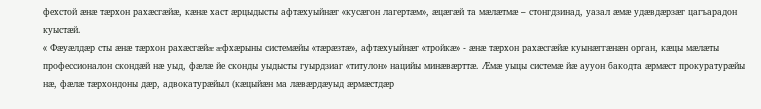фехстой æнæ тæрхон рахæсгæйæ, кæнæ хаст æрцыдысты афтæхуыйнæг «кусæгон лагертæм», æцæгæй та мæлæтмæ – стонгдзинад, уазал æмæ удæвдæрзæг цагъарадон куыстæй.
« Фæуæлдæр сты æнæ тæрхон рахæсгæйæ æфхæрыны системæйы «тæрæзтæ», афтæхуыйнæг «тройкæ» - æнæ тæрхон рахæсгæйæ куынæггæнæн орган, кæцы мæлæты профессионалон скондæй нæ уыд, фæлæ йе сконды уыдысты гуырдзиаг «титулон» нацийы минæвæрттæ. Æмæ уыцы системæ йæ аууон бакодта æрмæст прокуратурæйы нæ, фæлæ тæрхондоны дæр, адвокатурæйыл (кæцыйæн ма лæвæрдæуыд æрмæстдæр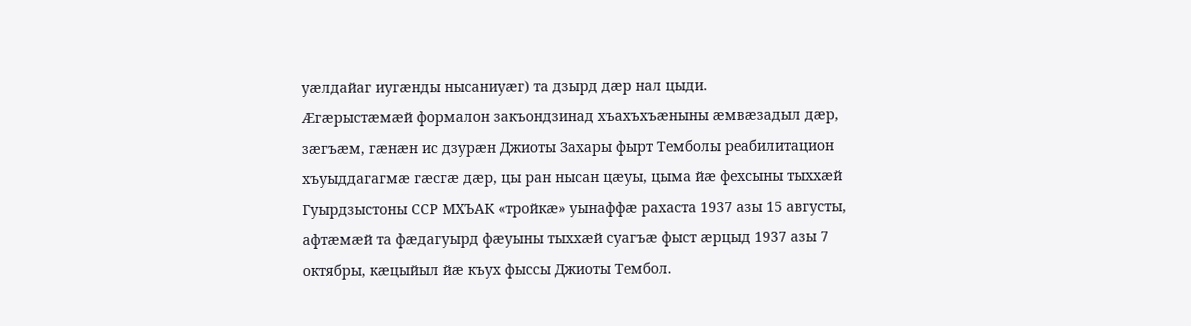уæлдайаг иугæнды нысаниуæг) та дзырд дæр нал цыди.
Æгæрыстæмæй формалон закъондзинад хъахъхъæныны æмвæзадыл дæр, зæгъæм, гæнæн ис дзурæн Джиоты Захары фырт Темболы реабилитацион хъуыддагагмæ гæсгæ дæр, цы ран нысан цæуы, цыма йæ фехсыны тыххæй Гуырдзыстоны ССР МХЪАК «тройкæ» уынаффæ рахаста 1937 азы 15 августы, афтæмæй та фæдагуырд фæуыны тыххæй суагъæ фыст æрцыд 1937 азы 7 октябры, кæцыйыл йæ къух фыссы Джиоты Тембол.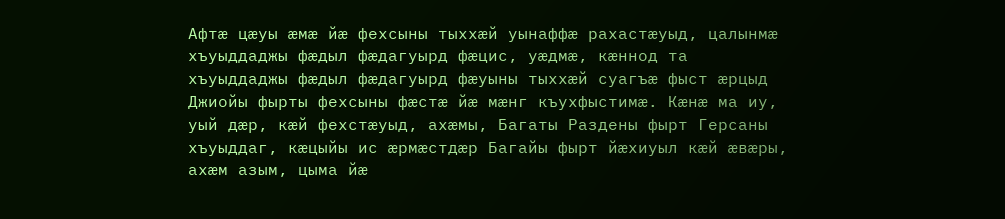Афтæ цæуы æмæ йæ фехсыны тыххæй уынаффæ рахастæуыд, цалынмæ хъуыддаджы фæдыл фæдагуырд фæцис, уæдмæ, кæннод та хъуыддаджы фæдыл фæдагуырд фæуыны тыххæй суагъæ фыст æрцыд Джиойы фырты фехсыны фæстæ йæ мæнг къухфыстимæ. Кæнæ ма иу, уый дæр, кæй фехстæуыд, ахæмы, Багаты Раздены фырт Герсаны хъуыддаг, кæцыйы ис æрмæстдæр Багайы фырт йæхиуыл кæй æвæры, ахæм азым, цыма йæ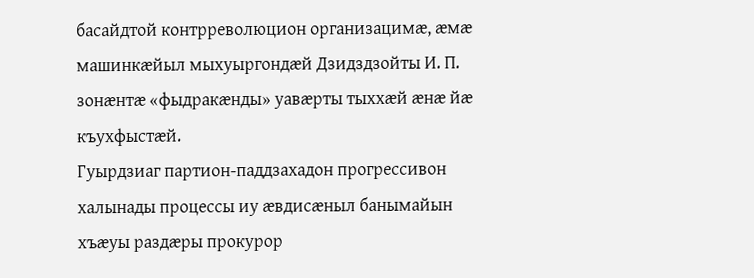басайдтой контрреволюцион организацимæ, æмæ машинкæйыл мыхуыргондæй Дзидздзойты И. П. зонæнтæ «фыдракæнды» уавæрты тыххæй æнæ йæ къухфыстæй.
Гуырдзиаг партион-паддзахадон прогрессивон халынады процессы иу æвдисæныл банымайын хъæуы раздæры прокурор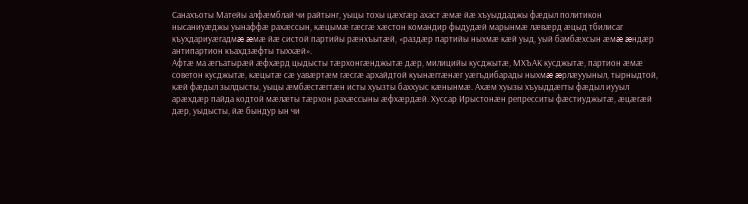Санахъоты Матейы алфæмблай чи райтынг, уыцы тохы цæхгæр ахаст æмæ йæ хъуыддаджы фæдыл политикон нысаниуæджы уынаффæ рахæссын, кæцымæ гæсгæ хæстон командир фыдудæй марынмæ лæвæрд æцыд тбилисаг къухдариуæгадмæ æмæ йæ систой партийы рæнхъытæй, «раздæр партийы ныхмæ кæй уыд, уый бамбæхсын æмæ æндæр антипартион къахдзæфты тыххæй».
Афтæ ма æгъатырæй æфхæрд цыдысты тæрхонгæнджытæ дæр, милицийы кусджытæ, МХЪАК кусджытæ, партион æмæ советон кусджытæ, кæцытæ сæ уавæртæм гæсгæ архайдтой куынæггæнæг уæгъдибарады ныхмæ æрлæууыныл, тырныдтой, кæй фæдыл зылдысты, уыцы æмбæстæгтæн исты хуызты баххуыс кæнынмæ. Ахæм хуызы хъуыддæгты фæдыл иууыл арæхдæр пайда кодтой мæлæты тæрхон рахæссыны æфхæрдæй. Хуссар Ирыстонæн репресситы фæстиуджытæ, æцæгæй дæр, уыдысты, йæ бындур ын чи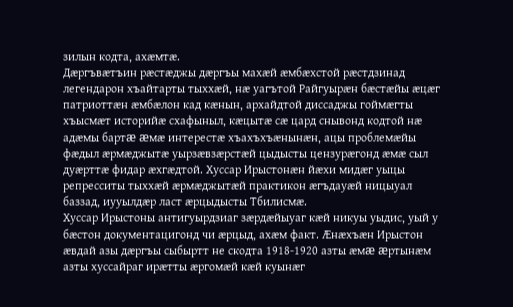зилын кодта, ахæмтæ.
Дæргъвæтъин рæстæджы дæргъы махæй æмбæхстой рæстдзинад легендарон хъайтарты тыххæй, нæ уагътой Райгуырæн бæстæйы æцæг патриоттæн æмбæлон кад кæнын, архайдтой диссаджы гоймæгты хъысмæт историйæ схафыныл, кæцытæ сæ цард снывонд кодтой нæ адæмы бартæ æмæ интерестæ хъахъхъæнынæн, ацы проблемæйы фæдыл æрмæджытæ уырзæвзæрстæй цыдысты цензурæгонд æмæ сыл дуæрттæ фидар æхгæдтой. Хуссар Ирыстонæн йæхи мидæг уыцы репресситы тыххæй æрмæджытæй практикон æгъдауæй ницыуал баззад, иууылдæр ласт æрцыдысты Тбилисмæ.
Хуссар Ирыстоны антигуырдзиаг зæрдæйыуаг кæй никуы уыдис, уый у бæстон документацигонд чи æрцыд, ахæм факт. Æнæхъæн Ирыстон æвдай азы дæргъы сыбыртт не скодта 1918-1920 азты æмæ æртынæм азты хуссайраг ирæтты æргомæй кæй куынæг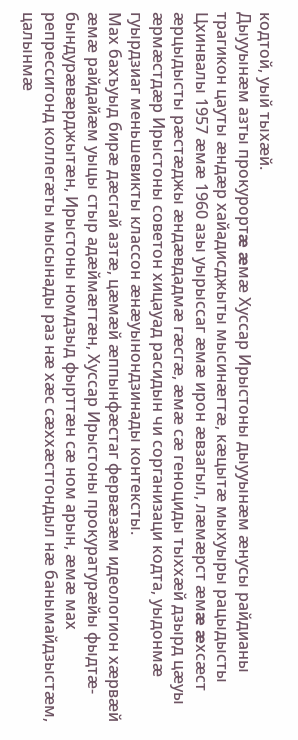кодтой, уый тыхæй.
Дыууынæм азты прокурортæ æмæ Хуссар Ирыстоны дыууынæм æнусы райдианы трагикон цауты æндæр хайадисджыты мысинæгтæ, кæцытæ мыхуыры рацыдысты Цхинвалы 1957 æмæ 1960 азы уырыссаг æмæ ирон æвзагыл, лæмæрст æмæ æхсæст æрцыдысты рæстæджы æндæвдадмæ гæсгæ, æмæ сæ геноциды тыххæй дзырд цæуы æрмæстдæр Ирыстоны советон хицауад расидын чи сорганизаци кодта, уыдонмæ гуырдзиаг меньшевикты классон æнæуынондзинады контексты.
Мах бахъуыд бирæ дæсгай азтæ, цæмæй æппынфæстаг фервæзæм идеологион хæрвæй æмæ райдайæм уыцы стыр адæймæгтæн, Хуссар Ирыстоны прокуратурæйы фыдтæ-бындурæвæрджытæн, Ирыстоны номдзыд фырттæн сæ ном арын, æмæ мах репрессигонд коллегæты мысынады раз нæ хæс сæххæстгондыл нæ банымайдзыстæм, цалынмæ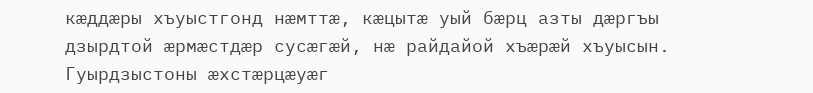кæддæры хъуыстгонд нæмттæ, кæцытæ уый бæрц азты дæргъы дзырдтой æрмæстдæр сусæгæй, нæ райдайой хъæрæй хъуысын.
Гуырдзыстоны æхстæрцæуæг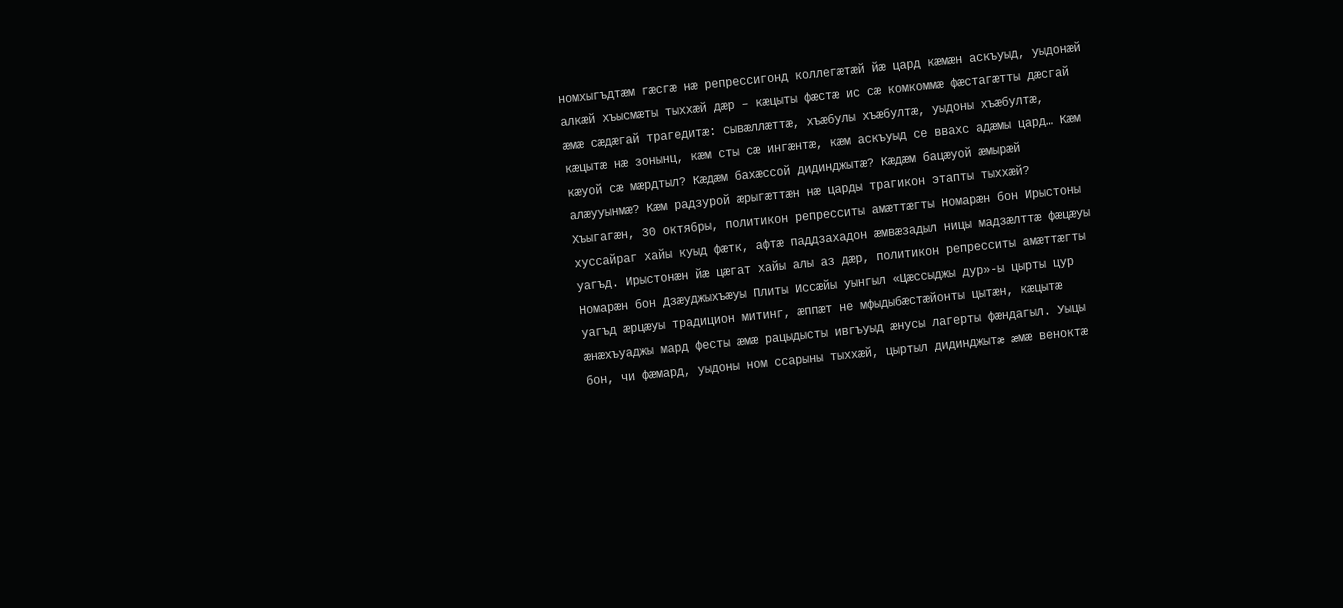номхыгъдтæм гæсгæ нæ репрессигонд коллегæтæй йæ цард кæмæн аскъуыд, уыдонæй алкæй хъысмæты тыххæй дæр – кæцыты фæстæ ис сæ комкоммæ фæстагæтты дæсгай æмæ сæдæгай трагедитæ: сывæллæттæ, хъæбулы хъæбултæ, уыдоны хъæбултæ, кæцытæ нæ зонынц, кæм сты сæ ингæнтæ, кæм аскъуыд се ввахс адæмы цард… Кæм кæуой сæ мæрдтыл? Кæдæм бахæссой дидинджытæ? Кæдæм бацæуой æмырæй алæууынмæ? Кæм радзурой æрыгæттæн нæ царды трагикон этапты тыххæй?
Хъыгагæн, 30 октябры, политикон репресситы амæттæгты Номарæн бон Ирыстоны хуссайраг хайы куыд фæтк, афтæ паддзахадон æмвæзадыл ницы мадзæлттæ фæцæуы уагъд. Ирыстонæн йæ цæгат хайы алы аз дæр, политикон репресситы амæттæгты Номарæн бон Дзæуджыхъæуы Плиты Иссæйы уынгыл «Цæссыджы дур»-ы цырты цур уагъд æрцæуы традицион митинг, æппæт не мфыдыбæстæйонты цытæн, кæцытæ æнæхъуаджы мард фесты æмæ рацыдысты ивгъуыд æнусы лагерты фæндагыл. Уыцы бон, чи фæмард, уыдоны ном ссарыны тыххæй, цыртыл дидинджытæ æмæ веноктæ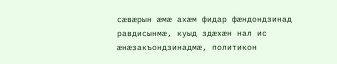сæвæрын æмæ ахæм фидар фæндондзинад равдисынмæ, куыд здæхæн нал ис æнæзакъондзинадмæ, политикон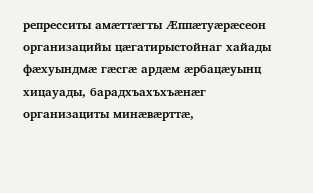репресситы амæттæгты Æппæтуæрæсеон организацийы цæгатирыстойнаг хайады фæхуындмæ гæсгæ ардæм æрбацæуынц хицауады, барадхъахъхъæнæг организациты минæвæрттæ,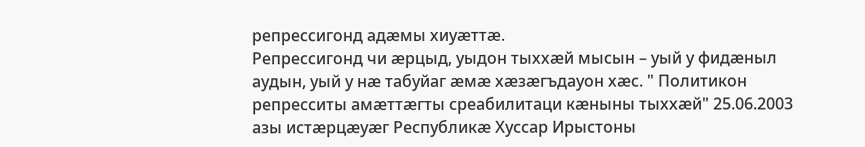репрессигонд адæмы хиуæттæ.
Репрессигонд чи æрцыд, уыдон тыххæй мысын – уый у фидæныл аудын, уый у нæ табуйаг æмæ хæзæгъдауон хæс. " Политикон репресситы амæттæгты среабилитаци кæныны тыххæй" 25.06.2003 азы истæрцæуæг Республикæ Хуссар Ирыстоны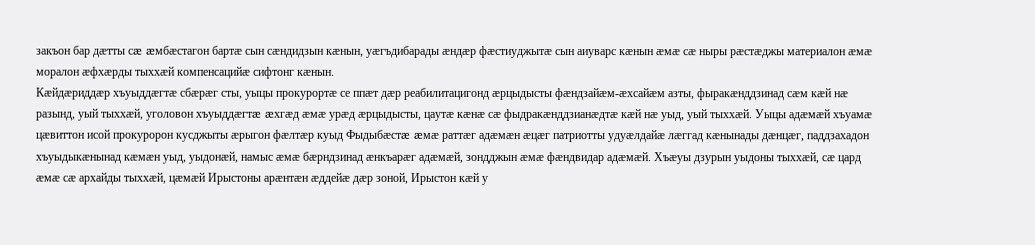закъон бар дæтты сæ æмбæстагон бартæ сын сæндидзын кæнын, уæгъдибарады æндæр фæстиуджытæ сын аиуварс кæнын æмæ сæ ныры рæстæджы материалон æмæ моралон æфхæрды тыххæй компенсацийæ сифтонг кæнын.
Кæйдæриддæр хъуыддæгтæ сбæрæг сты, уыцы прокурортæ се ппæт дæр реабилитацигонд æрцыдысты фæндзайæм-æхсайæм азты, фыракæнддзинад сæм кæй нæ разынд, уый тыххæй, уголовон хъуыддæгтæ æхгæд æмæ урæд æрцыдысты, цаутæ кæнæ сæ фыдракæнддзианæдтæ кæй нæ уыд, уый тыххæй. Уыцы адæмæй хъуамæ цæвиттон исой прокуророн кусджыты æрыгон фæлтæр куыд Фыдыбæстæ æмæ раттæг адæмæн æцæг патриотты удуæлдайæ лæггад кæнынады дæнцæг, паддзахадон хъуыдыкæнынад кæмæн уыд, уыдонæй, намыс æмæ бæрндзинад æнкъарæг адæмæй, зондджын æмæ фæндвидар адæмæй. Хъæуы дзурын уыдоны тыххæй, сæ цард æмæ сæ архайды тыххæй, цæмæй Ирыстоны арæнтæн æддейæ дæр зоной, Ирыстон кæй у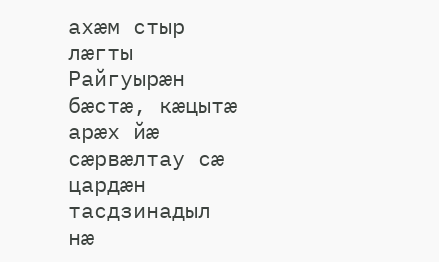ахæм стыр лæгты Райгуырæн бæстæ, кæцытæ арæх йæ сæрвæлтау сæ цардæн тасдзинадыл нæ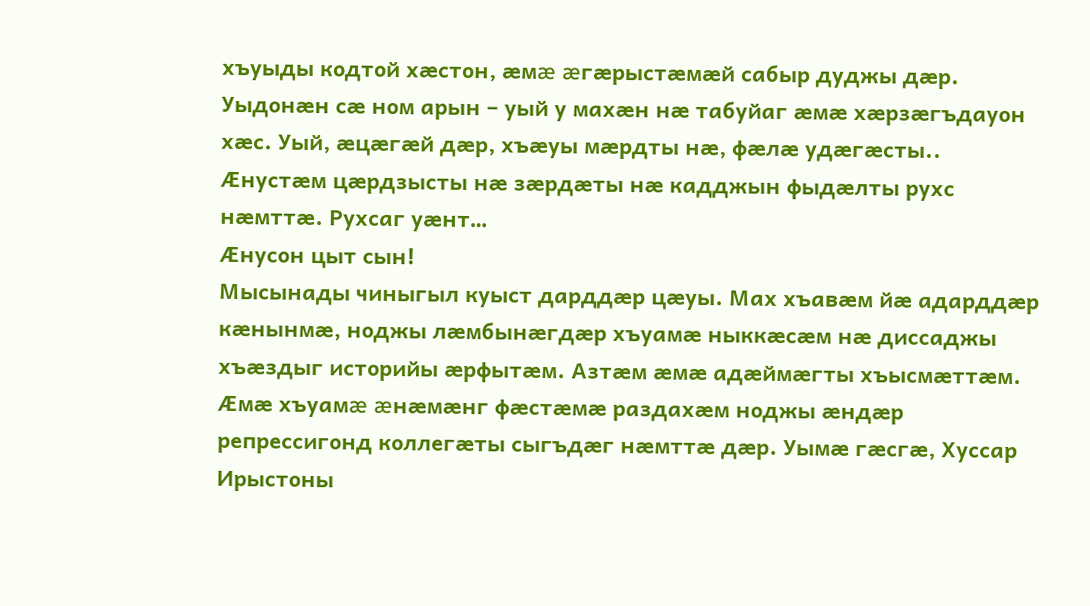хъуыды кодтой хæстон, æмæ æгæрыстæмæй сабыр дуджы дæр. Уыдонæн сæ ном арын – уый у махæн нæ табуйаг æмæ хæрзæгъдауон хæс. Уый, æцæгæй дæр, хъæуы мæрдты нæ, фæлæ удæгæсты..
Æнустæм цæрдзысты нæ зæрдæты нæ кадджын фыдæлты рухс нæмттæ. Рухсаг уæнт…
Æнусон цыт сын!
Мысынады чиныгыл куыст дарддæр цæуы. Мах хъавæм йæ адарддæр кæнынмæ, ноджы лæмбынæгдæр хъуамæ ныккæсæм нæ диссаджы хъæздыг историйы æрфытæм. Азтæм æмæ адæймæгты хъысмæттæм. Æмæ хъуамæ æнæмæнг фæстæмæ раздахæм ноджы æндæр репрессигонд коллегæты сыгъдæг нæмттæ дæр. Уымæ гæсгæ, Хуссар Ирыстоны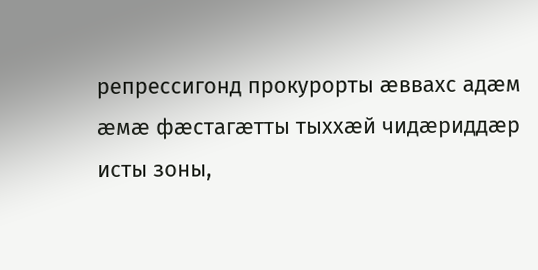репрессигонд прокурорты æввахс адæм æмæ фæстагæтты тыххæй чидæриддæр исты зоны,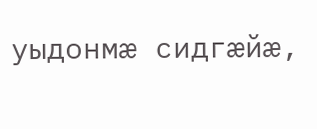уыдонмæ сидгæйæ,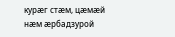курæг стæм, цæмæй нæм æрбадзурой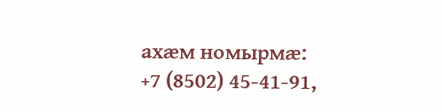ахæм номырмæ: +7 (8502) 45-41-91,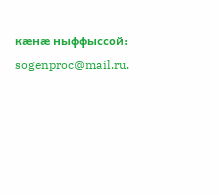кæнæ ныффыссой: sogenproc@mail.ru.